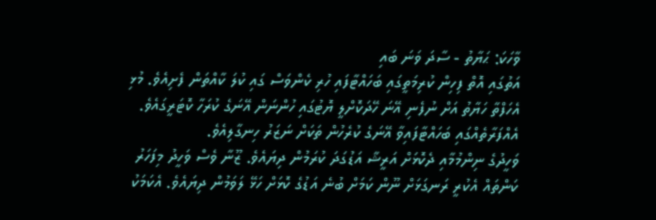ވާހަކަ: ޙަޔާތު - ސާދަ ވަނަ ބައި
އަތުގައި އޮތް ފިހިން ކުރިމަތީގައި ބަހައްޓާފައި ހުރި ކެންވަސް ގައި ކުލަ ކާއްތަން ފެށިއެވެ. މުޅި އެހަފްތާ ހަޔާތު އަށް ނުފެނި އޭނަ ހޭދަކޮށްލީ ޔޮޓުގައި ހުންނަން އޭނަގެ ކުރަހާ ކޮޓަރީގައެވެ. އެއްފަރާތެއްގައި ބަހައްޓާފައިވާ އޭނަގެ ކުރެހުން ތަކަށް ނަޒަރު ހިނގާލިއެވެ.
ވަހީދުގެ ނިންމުމާއި ދެކޮޅަށް އަރީޝާ އަޑުގަދަ ކުރަމުން ދިޔައެވެ. ޒޫނާ ވެސް ވަހީދު މިފަހަރު ކަންތައް އެކުރީ ރަނގަޅަށް ނޫން ކަމަށް ބުނެ އަޑުގެ ކޮޅަށް ހަޅޭ ލަވަމުން ދިޔައެވެ. އެކަމަކު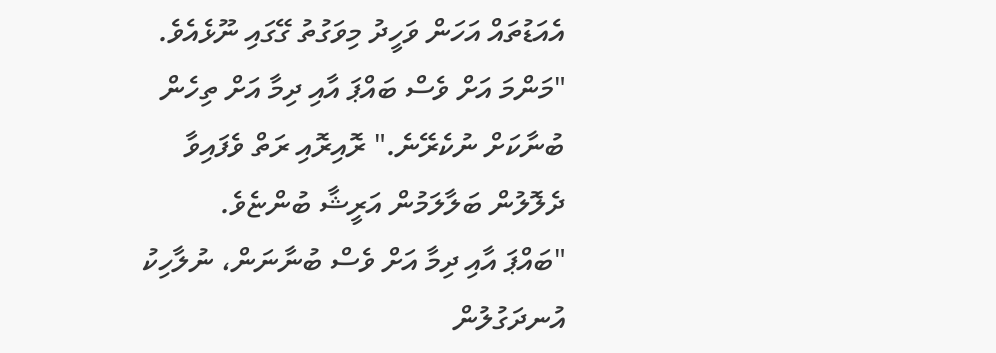އެއަޑުތައް އަހަން ވަހީދު މިވަގުތު ގޭގައި ނޫޅެއެވެ.
"މަންމަ އަށް ވެސް ބައްޕަ އާއި ދިމާ އަށް ތިހެން ބުނާކަށް ނުކެރޭނެ." ރޮއިރޮއި ރަތް ވެފައިވާ ދެލޮލުން ބަލާލަމުން އަރީޝާ ބުންޏެވެ.
"ބައްޕަ އާއި ދިމާ އަށް ވެސް ބުނާނަން، ނުލާހިކު އުނދަގުލުން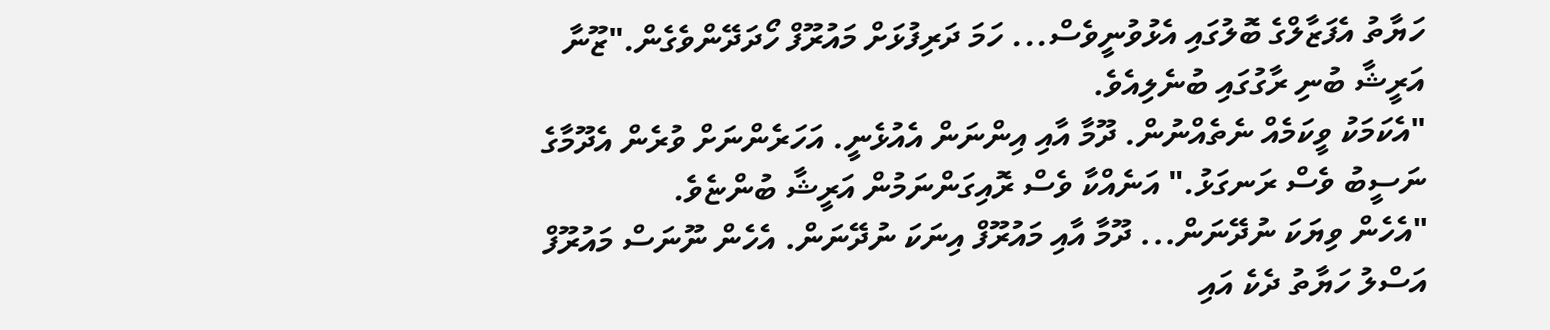ހަޔާތު އެފަޒާލްގެ ބޮލުގައި އެޅުވުނީވެސް... ހަމަ ދަރިފުޅަށް މައުރޫފް ހޯދަދޭންވެގެން."ޒޫނާ އަރީޝާ ބުނި ރާގުގައި ބުނެލިއެވެ.
"އެކަމަކު ވީކަމެއް ނެތެއްނުން. ދޫމާ އާއި އިންނަން އެއުޅެނީ. އަހަރެންނަށް ވުރެން އެދޫމާގެ ނަސީބު ވެސް ރަނގަޅު." އަނެއްކާ ވެސް ރޮއިގަންނަމުން އަރީޝާ ބުންޏެވެ.
"އެހެން ވިޔަކަ ނުދޭނަން... ދޫމާ އާއި މައުރޫފް އިނަކަ ނުދޭނަން. އެހެން ނޫނަސް މައުރޫފް އަސްލު ހަޔާތު ދެކެ އައި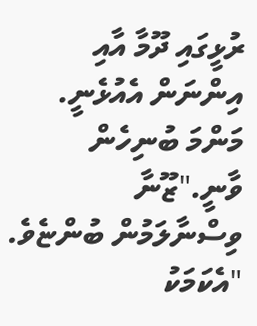ރުޅީގައި ދޫމާ އާއި އިންނަން އެއުޅެނީ. މަންމަ ބުނިހެން ވާނީ."ޒޫނާ ވިސްނާލަމުން ބުންޏެވެ.
"އެކަމަކު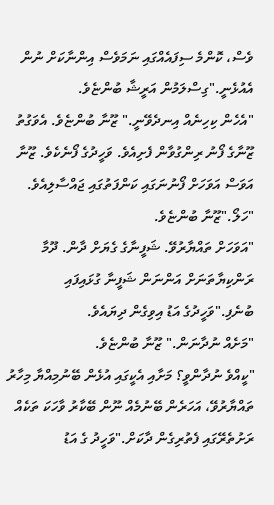ވެސް، ކޮންމެ ސިފައެއްގައި ނަމަވެސް އިންނާކަށް ނުން އެއުޅެނީ."ގިސްލަމުން އަރީޝާ ބުންޏެވެ.
"އެހެން ކިހިނެއް އިނދެވޭނީ." ޒޫނާ ބުންޏެވެ. އެވަގުތު ޒޫނާގެ ފޯނު ރިންގުވާން ފެށިއެވެ. ވަހީދުގެ ފޯނެކެވެ. ޒޫނާ އަވަސް އަވަހަށް ފޯނުނަގައި ކަންފަތުގައި ޖައްސާލިއެވެ.
"ހަލޯ."ޒޫނާ ބުންޏެވެ.
"އަވަހަށް ތައްޔާރުވޭ. ޝަފީނާގެ ގެޔަށް ދާން. ދޫމާ ރަންކިޔާތަނަށް އަންނަން ޝަފީނާ ގުޅައިފައި ބުނެފި."ވަހީދުގެ އަޑު އިވިގެން ދިޔައެވެ.
"މަށެއް ނުދާނަން." ޒޫނާ ބުންޏެވެ.
"ކީއްވެ ނުދާންވީ؟ މަށާއި އެކީގައި އުޅެން ބޭނުމިއްޔާ މިހާރު ތައްޔާރުވޭ، އަހަރެން ބޭނުމެއް ނޫން ބޭކާރު ވާހަކަ ތަކެއް ރަށުތެރޭގައި ފެތުރިގެން ދާކަށް."ވަހީދު ގެ އަޑު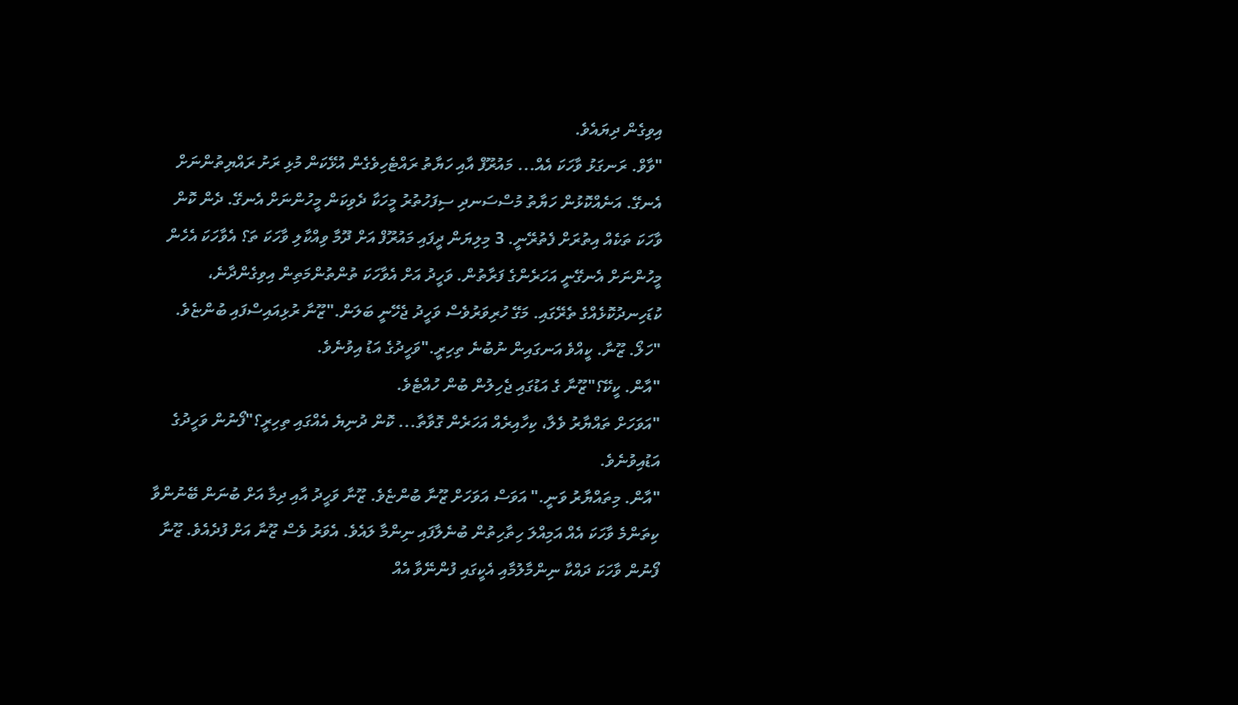އިވިގެން ދިޔައެވެ.
"ވާވް. ރަނގަޅު ވާހަކަ އެއް... މައުރޫފް އާއި ހަޔާތު ރައްޓެހިވެގެން އުޅޭކަން މުޅި ރަށު ރައްޔިތުންނަށް އެނގޭ. އަނެއްކޮޅުން ހަޔާތު މުސްސަނދި ސިފަހުތުރު މީހަކާ ދެވިކަން މީހުންނަށް އެނގޭ. ދެން ކޮން ވާހަކަ ތަކެއް އިތުރަށް ފެތުރޭނީ. 3 މިލިޔަން ދީފައި މައުރޫފް އަށް ދޫމާ ވިއްކާލި ވާހަކަ ތަ؟ އެވާހަކަ އެހެން މީހުންނަށް އެނގޭނީ އަހަރެންގެ ފަރާތުން. ވަހީދު އަށް އެވާހަކަ ތުންތުންމަތިން އިވިގެންދާނެ، ކުޑަހިނދުކޮޅެއްގެ ތެރޭގައި. މަގޭ ހުރިވަރުވެސް ވަހީދު ޖެހޭނީ ބަލަން."ޒޫނާ ރުޅިއައިސްފައި ބުންޏެވެ.
"ހަލޯ. ޒޫނާ. ކީއްވެ އަނގައިން ނުބުނެ ތިހިރީ."ވަހީދުގެ އަޑު އިވުނެވެ.
"އާން. ކީކޭ؟"ޒޫނާ ގެ އަޑުގައި ޖެހިލުން ބުން ހުއްޓެވެ.
"އަވަހަށް ތައްޔާރު ވެލާ، ކިހާއިރެއް އަހަރެން ގޮވާތާ... ކޮން ދުނިޔެ އެއްގައި ތިހިރީ؟"ފޯނުން ވަހީދުގެ އަޑުއިވުނެވެ.
"އާން. މިތައްޔާރު ވަނީ." އަވަސް އަވަހަށް ޒޫނާ ބުންޏެވެ. ޒޫނާ ވަހީދު އާއި ދިމާ އަށް ބުނަން ބޭނުންވާ ކިތަންމެ ވާހަކަ އެއް އަމިއްލަ ހިތާހިތުން ބުނެލާފައި ނިންމާ ލައެވެ. އެވަރު ވެސް ޒޫނާ އަށް ފުދެއެވެ. ޒޫނާ ފޯނުން ވާހަކަ ދައްކާ ނިންމާލުމާއި އެކީގައި ފުންނޭވާ އެއް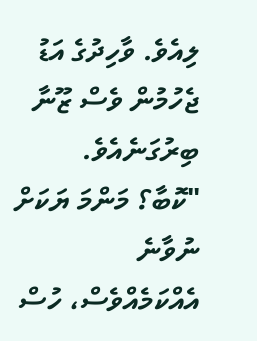ލިއެވެ. ވާހިދުގެ އަޑު ޖެހުމުން ވެސް ޒޫނާ ބިރުގަނެއެވެ.
"ކޮބާ؟ މަންމަ ޔަކަށް ނުވާނެ އެއްކަމެއްވެސް، ހުސް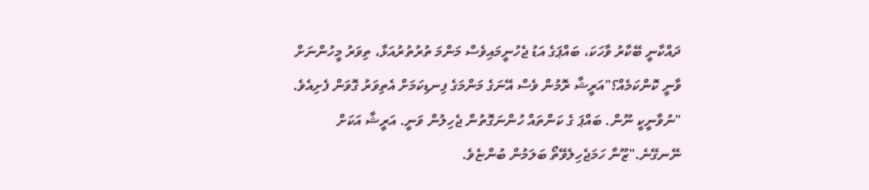ދައްކާނީ ބޭކާރު ވާހަކަ، ބައްޕަގެ އަޑު ޖެހުނީމައިވެސް މަންމަ ތުރުތުރުއަޅާ، ތިވަރު މީހުންނަށް ވާނީ ކޮންކަމެއް؟"އަރީޝާ ރޮމުން ވެސް އޭނަގެ މަންމަގެ ފިނޑިކަމަށް އެތިވަރު ގޮވަން ފެށިއެވެ.
"ނުވާނީކީ ނޫން. ބައްޕަ ގެ ކަންތައް ހުންނަގޮތުން ޖެހިލުން ވަނީ. އަރީޝާ އަކަށް ނޭނގޭނެ."ޒޫނާ ހަމަޖެހިލެވޭތޯ ބަލަމުން ބުންޏެވެ.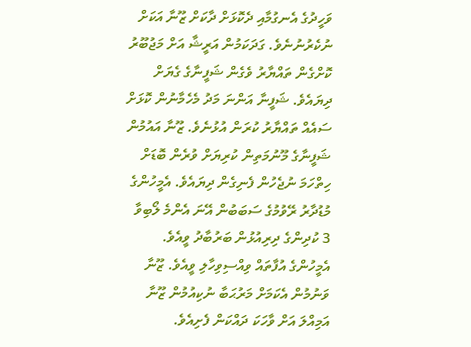ވަހީދުގެ އެނގުމާއި ދެކޮޅަށް ދާކަށް ޒޫނާ އަކަށް ނުކެރުނުނެވެ. ގަދަކަމުން އަރީޝާ އަށް މަޖުބޫރު ކޮށްގެން ތައްޔާރު ވެގެން ޝަފީނާގެ ގެޔަށް ދިޔައެވެ. ޝަފީނާ އަންނަ މަދު މެހެމާނުން ކޮޅަށް ސައެއް ތައްޔާރު ކުރަން އުޅުނެވެ. ޒޫނާ އައުމުން ޝަފީނާގެ މޫނުމަތިން ކުރިޔަށް ވުރެން ބޮޑަށް ހިތްހަމަ ނުޖެހުން ފެނިގެން ދިޔައެވެ. އެމީހުންގެ މުޑުދާރު ރޭވުމުގެ ސަބަބުން އޭނަ އެންމެ ލޯބިވާ 3 ކުދިންގެ ދިރިއުޅުން ބަރުބާދު ވީއެވެ. އެމީހުންގެ އުފާތައް ވިއްސިވިހާލި ވީއެވެ. ޒޫނާ ވަނުމުން އެކަމަށް މަރުޙަބާ ނުކިއުމުން ޒޫނާ އަމިއްލަ އަށް ވާހަކަ ދައްކަން ފެށިއެވެ.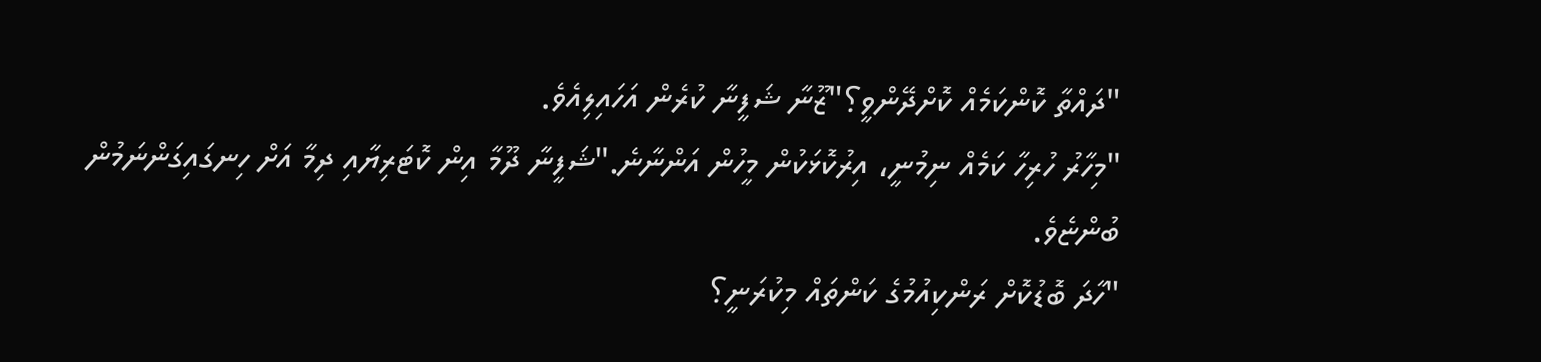"ދައްތާ ކޮންކަމެއް ކޮށްދޭންވީ؟"ޒޫނާ ޝަފީނާ ކުރެން އަހައިލިއެވެ.
"މިހާރު ހުރިހާ ކަމެއް ނިމުނީ، އިރުކޮޅަކުން މީހުން އަންނާނެ."ޝަފީނާ ދޫމާ އިން ކޮޓަރިޔާއި ދިމާ އަށް ހިނގައިގަންނަމުން ބުންޏެވެ.
"ހާދަ ބޮޑުކޮށް ރަންކިއުމުގެ ކަންތައް މިކުރަނީ؟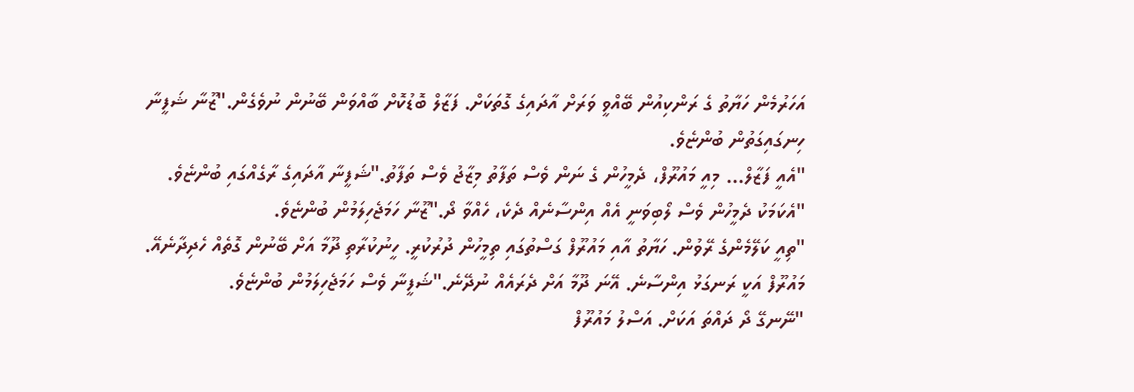އަހަރުމެން ހަޔާތު ގެ ރަންކިއުން ބޭއްވީ ވަރަށް އާދައިގެ ގޮތަކަށް. ފަޒާލް ބޮޑުކޮށް ބާއްވަން ބޭނުން ނުވެގެން."ޒޫނާ ޝަފީނާ ހިނގައިގަތުން ބުންޏެވެ.
"އެއީ ފަޒާލް... މިއީ މައުރޫފް، ދެމީހުން ގެ ނަން ވެސް ތަފާތު މިޒާޖު ވެސް ތަފާތު."ޝަފީނާ އާދައިގެ ރާގެއްގައި ބުންޏެވެ.
"އެކަމަކު ދެމީހުން ވެސް ލޯބިވަނީ އެއް އިންސާނެއް ދެކެ، ހެއްވާ ދޯ."ޒޫނާ ހަމަޖެހިލަމުން ބުންޏެވެ.
"ތިއީ ކަލޭމެންގެ ރޭވުން. ހަޔާތު އާއި މައުރޫފް ގަސްތުގައި ތިމީހުން ދުރުކުރީ. ހީނުކުރާތި ދޫމާ އަށް ބޭނުން ގޮތެއް ހެދިދާނެއޭ. މައުރޫފް އަކީ ރަނގަޅު އިންސާނެ. އޭނަ ދޫމާ އަށް ދެރައެއް ނުދޭނެ."ޝަފީނާ ވެސް ހަމަޖެހިލަމުން ބުންޏެވެ.
"ނޭނގޭ ދޯ ދައްތަ އަކަށް. އަސްލު މައުރޫފް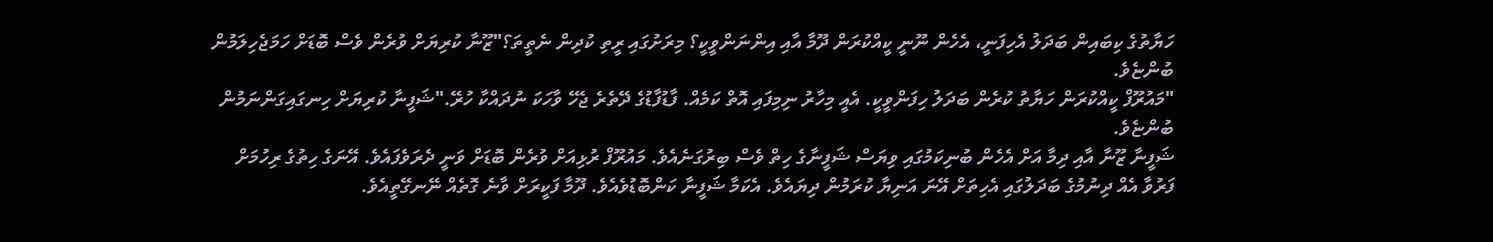ހަޔާތުގެ ކިބައިން ބަދަލު އެހިފަނީ، އެހެން ނޫނީ ކީއްކުރަން ދޫމާ އާއި އިންނަންވީކީ؟ މިރަށުގައި ރީތި ކުދިން ނެތީތަ؟"ޒޫނާ ކުރިޔަށް ވުރެން ވެސް ބޮޑަށް ހަމަޖެހިލަމުން ބުންޏެވެ.
"މައުރޫފް ކީއްކުރަން ހަޔާތު ކުރެން ބަދަލު ހިފަންވީކީ. އެއީ މިހާރު ނިމިފައި އޮތް ކަމެއް. ފާޑުފާޑުގެ ދޭތެރެ ޖެހޭ ވާހަކަ ނުދައްކާ ހުރޭ."ޝަފީނާ ކުރިޔަށް ހިނގައިގަންނަމުން ބުންޏެވެ.
ޝަފީނާ ޒޫނާ އާއި ދިމާ އަށް އެހެން ބުނިކަމުގައި ވިޔަސް ޝަފީނާގެ ހިތް ވެސް ބިރުގަނެއެވެ. މައުރޫފް ރުޅިއަށް ވުރެން ބޮޑަށް ވަނީ ދެރަވެފައެވެ. އޭނަގެ ހިތުގެ ރިހުމަށް ފަރުވާ އެއް ދިނުމުގެ ބަދަލުގައި އެހިތަށް އޭނަ އަނިޔާ ކުރަމުން ދިޔައެވެ. އެކަމާ ޝަފީނާ ކަންބޮޑުވެއެވެ. ދޫމާ ފަކީރަށް ވާނެ ގޮތެއް ނޭނގޭތީއެވެ.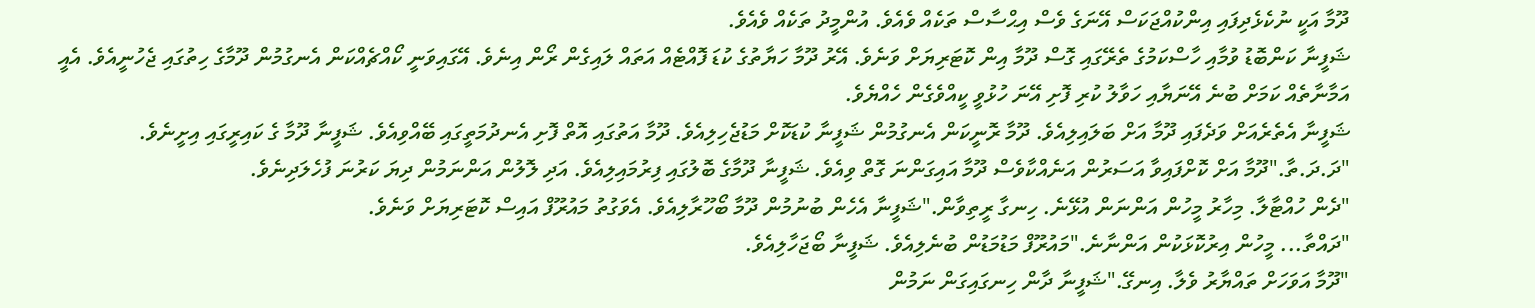ދޫމާ އަކީ ނުކެޅެދިފައި އިންކުއްޖަކަސް އޭނަގެ ވެސް އިޙްސާސް ތަކެއް ވެއެވެ. އުންމީދު ތަކެއް ވެއެވެ.
ޝަފީނާ ކަންބޮޑު ވުމާއި ހާސްކަމުގެ ތެރޭގައި ގޮސް ދޫމާ އިން ކޮޓަރިޔަށް ވަނެވެ. އޭރު ދޫމާ ހަޔާތުގެ ކުޑަ ފޮއްޓެއް އަތައް ލައިގެން ރޯން އިނެވެ. އޭގައިވަނީ ކޯއްޗެއްކަން އެނގުމުން ދޫމާގެ ހިތުގައި ޖެހުނީއެވެ. އެއީ އަމާނާތެއް ކަމަށް ބުނެ އޭނަޔާއި ހަވާލު ކުރި ފޮށި އޭނަ ހުޅުވީ ކީއްވެގެން ހެއްޔެވެ.
ޝަފީނާ އެތެރެއަށް ވަދެފައި ދޫމާ އަށް ބަލައިލިއެވެ. ދޫމާ ރޮނީކަން އެނގުމުން ޝަފީނާ ކުޑަކޮށް މަޑުޖެހިލިއެވެ. ދޫމާ އަތުގައި އޮތް ފޮށި އެނދުމަތީގައި ބޭއްވިއެވެ. ޝަފީނާ ދޫމާ ގެ ކައިރީގައި އިށީނެވެ.
"ދަ.ދަ.ތާ."ދޫމާ އަށް ކޮށްފައިވާ އަސަރުން އަނެއްކާވެސް ދޫމާ އައިގަންނަ ގޮތް ވިއެވެ. ޝަފީނާ ދޫމާގެ ބޮލުގައި ފިރުމައިލިއެވެ. އަދި ލޮލުން އަންނަމުން ދިޔަ ކަރުނަ ފުހެލަދިނެވެ.
"ދެން ހުއްޓާލާ. މިހާރު މީހުން އަންނަން އުޅޭނެ. ހިނގާ ރީތިވާން."ޝަފީނާ އެހެން ބުނުމުން ދޫމާ ބޯހޫރާލިއެވެ. އެވަގުތު މައުރޫފް އައިސް ކޮޓަރިޔަށް ވަނެވެ.
"ދައްތާ... މީހުން އިރުކޮޅަކުން އަންނާނެ."މައުރޫފް މަޑުމަޑުން ބުނެލިއެވެ. ޝަފީނާ ބޯޖަހާލިއެވެ.
"ދޫމާ އަވަހަށް ތައްޔާރު ވެލާ. އިނގޭ."ޝަފީނާ ދާން ހިނގައިގަން ނަމުން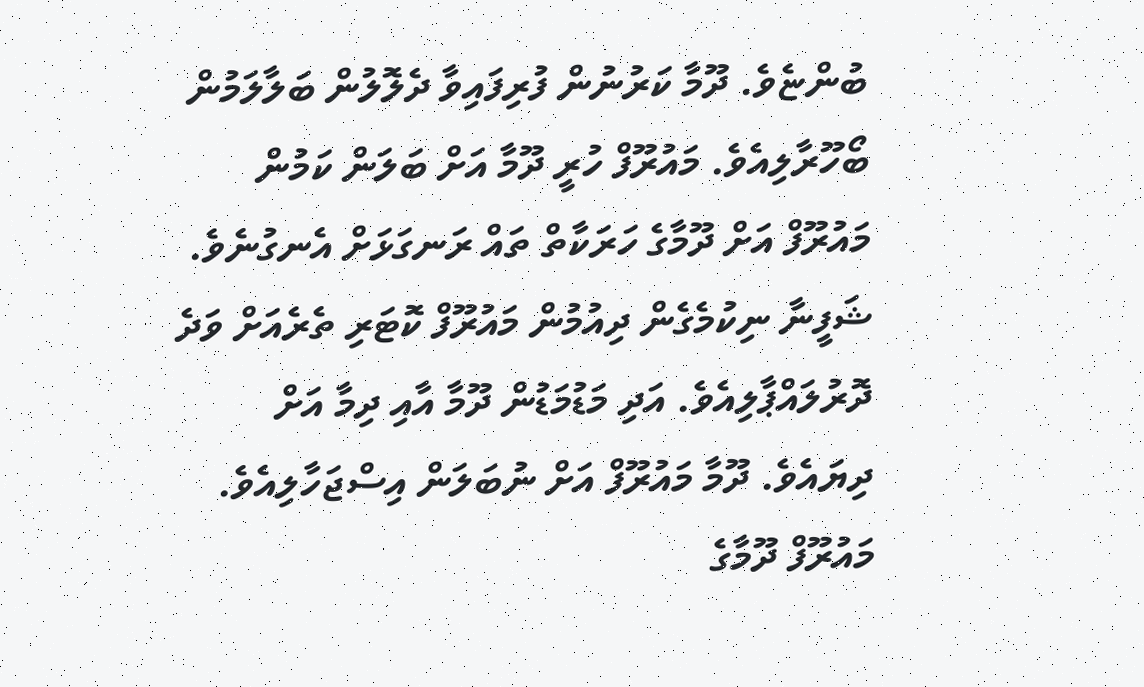ބުންޏެވެ. ދޫމާ ކަރުނުން ފުރިފައިވާ ދެލޮލުން ބަލާލަމުން ބޯހޫރާލިއެވެ. މައުރޫފް ހުރީ ދޫމާ އަށް ބަލަން ކަމުން މައުރޫފް އަށް ދޫމާގެ ހަރަކާތް ތައް ރަނގަޅަށް އެނގުނެވެ. ޝަފީނާ ނިކުމެގެން ދިއުމުން މައުރޫފް ކޮޓަރި ތެރެއަށް ވަދެ ދޮރުލައްޕާލިއެވެ. އަދި މަޑުމަޑުން ދޫމާ އާއި ދިމާ އަށް ދިޔައެވެ. ދޫމާ މައުރޫފް އަށް ނުބަލަން އިސްޖަހާލިއެވެ. މައުރޫފް ދޫމާގެ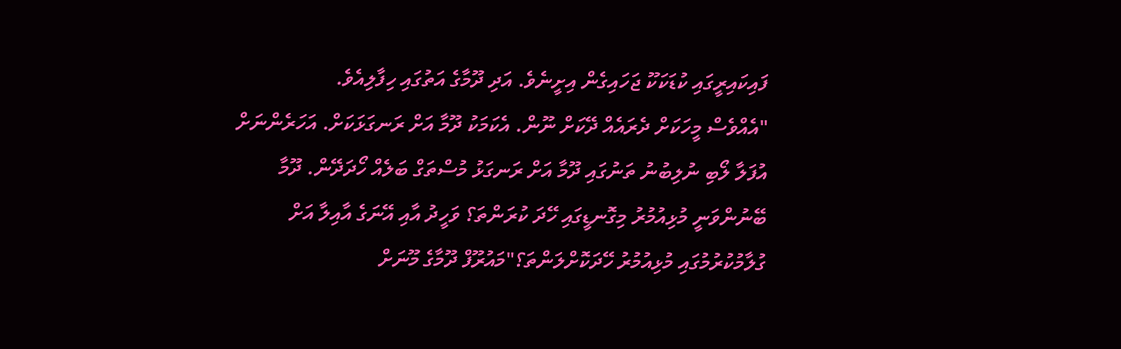ފައިކައިރީގައި ކުޑަކަކޫ ޖަހައިގެން އިށީނެވެ. އަދި ދޫމާގެ އަތުގައި ހިފާލިއެވެ.
"އެއްވެސް މީހަކަށް ދެރައެއް ދޭކަށް ނޫން. އެކަމަކު ދޫމާ އަށް ރަނގަޅަކަށް. އަހަރެންނަށް އުފަލާ ލޯބި ނުލިބުނު ތަނުގައި ދޫމާ އަށް ރަނގަޅު މުސްތަގް ބަލެއް ހޯދަދޭން. ދޫމާ ބޭނުންވަނީ މުޅިއުމުރު މިގޮނޑީގައި ހޭދަ ކުރަންތަ؟ ވަހީދު އާއި އޭނަގެ އާއިލާ އަށް ގުލާމުކުރުމުގައި މުޅިއުމުރު ހޭދަކޮށްލަންތަ؟"މައުރޫފް ދޫމާގެ މޫނަށް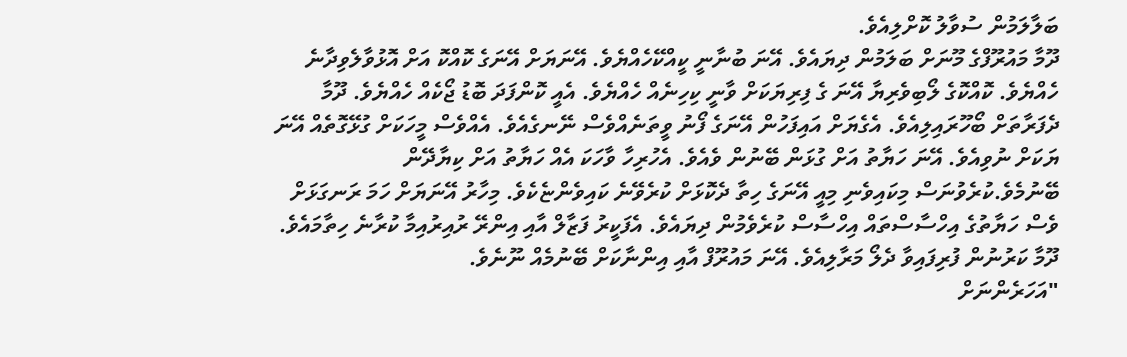ބަލާލަމުން ސުވާލު ކޮށްލިއެވެ.
ދޫމާ މައުރޫފްގެ މޫނަށް ބަލަމުން ދިޔައެވެ. އޭނަ ބުނާނީ ކީއްކޭހެއްޔެވެ. އޭނަޔަށް އޭނަގެ ކޮއްކޮ އަށް އޮޅުވާލެވިދާނެ ހެއްޔެވެ. ކޮއްކޮގެ ލޯބިވެރިޔާ އޭނަ ގެ ފިރިޔަކަށް ވާނީ ކިހިނެއް ހެއްޔެވެ. އެއީ ކޮންފަދަ ބޮޑު ޖޯކެއް ހެއްޔެވެ. ދޫމާ ދެފަރާތަށް ބޯހޫރައިލިއެވެ. އެގެޔަށް އައިފަހުން އޭނަގެ ފޯނު ވީތަނެއްވެސް ނޭނގެއެވެ. އެއްވެސް މީހަކަށް ގުޅޭގޮތެއް އޭނަ ޔަކަށް ނުވިއެވެ. އޭނަ ހަޔާތު އަށް ގުޅަން ބޭނުން ވެއެވެ. އެހުރިހާ ވާހަކަ އެއް ހަޔާތު އަށް ކިޔާދޭން ބޭނުމެވެ.ކުރެވުނަސް މިކައިވެނި މިއީ އޭނަގެ ހިތާ ދެކޮޅަށް ކުރެވޭނެ ކައިވެންޏެކެވެ. މިހާރު އޭނަޔަށް ހަމަ ރަނގަޅަށް ވެސް ހަޔާތުގެ އިހްސާސްތައް އިހްސާސް ކުރެވެމުން ދިޔައެވެ. އެފަކީރު ފަޒާލް އާއި އިންރޭ ރުއިރުއިމާ ކުރާނެ ހިތާމައެވެ. ދޫމާ ކަރުނުން ފުރިފައިވާ ދެލޯ މަރާލިއެވެ. އޭނަ މައުރޫފް އާއި އިންނާކަށް ބޭނުމެއް ނޫނެވެ.
"އަހަރެންނަށް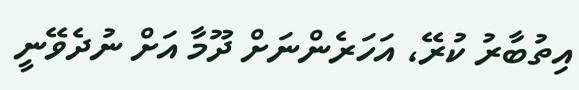އިތުބާރު ކުރޭ، އަހަރެންނަށް ދޫމާ އަށް ނުދެވޭނީ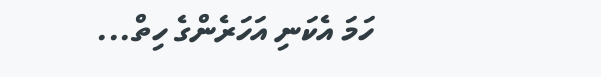ހަމަ އެކަނި އަހަރެންގެ ހިތް...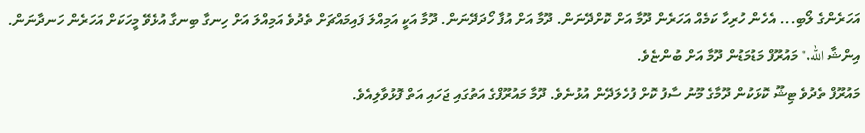އަހަރެންގެ ލޯބި... އެހެން ހުރިހާ ކަމެއް އަހަރެން ދޫމާ އަށް ކޮށްދޭނަން. ދޫމާ އަށް އުފާ ހޯދަދޭނަން. ދޫމާ އަކީ އަމިއްލަ ފައިމައްޗަށް ތެދުވެ އަމިއްލަ އަށް ހިނގާ ބިނގާ އުޅެވޭ މީހަކަށް އަހަރެން ހަނދާނަން. އިންޝާ الله." މައުރޫފް މަޑުމަޑުން ދޫމާ އަށް ބުންޏެވެ.
މައުރޫފް ތެދުވެ ޓިޝޫ ކޮޅަކުން ދޫމާގެ މޫނު ސާފު ކޮށް ފުހެލަދޭން އުޅުނެވެ. ދޫމާ މައުރޫފްގެ އަތުގައި ޖަހައި އަތް ފޮޅުވާލިއެވެ.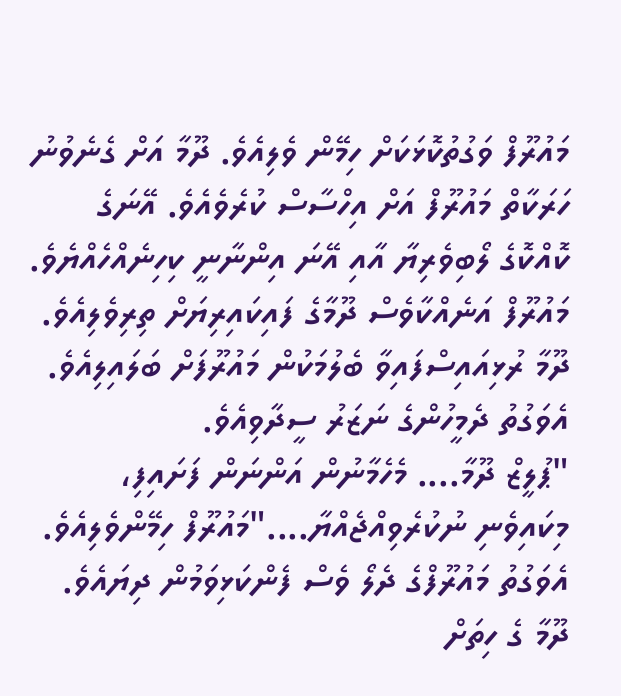މައުރޫފް ވަގުތުކޮޅަކަށް ހިމޭން ވެލިއެވެ. ދޫމާ އަށް ގެނެވުނު ހަރަކާތް މައުރޫފް އަށް އިހްސާސް ކުރެވެއެވެ. އޭނަގެ ކޮއްކޮގެ ލޯބިވެރިޔާ އާއި އޭނަ އިންނާނީ ކިހިނެއްހެއްޔެވެ. މައުރޫފް އަނެއްކާވެސް ދޫމާގެ ފައިކައިރިޔަށް ތިރިވެލިއެވެ. ދޫމާ ރުޅިއައިސްފައިވާ ބެލުމަކުން މައުރޫފަށް ބަލައިލިއެވެ. އެވަގުތު ދެމީހުންގެ ނަޒަރު ސީދާވިއެވެ.
"ޕުލީޒް ދޫމާ.... މެހެމާނުން އަންނަން ފަށައިފި، މިކައިވެނި ނުކުރެވިއްޖެއްޔާ...."މައުރޫފް ހިމޭންވެލިއެވެ. އެވަގުތު މައުރޫފްގެ ދެލޯ ވެސް ފެންކަޅިވަމުން ދިޔައެވެ. ދޫމާ ގެ ހިތަށް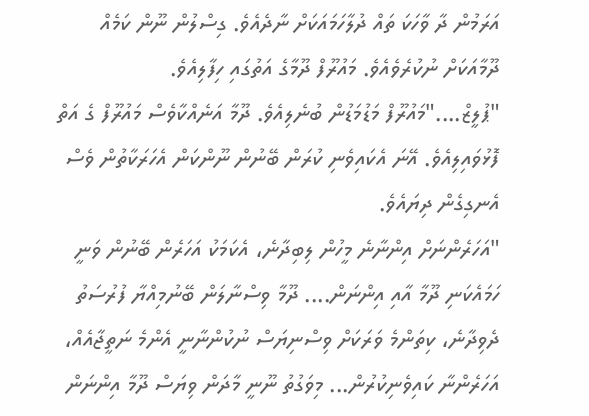އަރަމުން ދާ ވާހަކަ ތައް ދުލާހަމައަކަށް ނާދެއެވެ. ގިސްލުން ނޫން ކަމެއް ދޫމާއަކަށް ނުކުރެވެއެވެ. މައުރޫފް ދޫމާގެ އަތުގައި ހިފާލިއެވެ.
"ޕުލީޒް...."މައުރޫފް މަޑުމަޑުން ބުނެލިއެވެ. ދޫމާ އަނެއްކާވެސް މައުރޫފް ގެ އަތް ފޮޅުވައިލިއެވެ. އޭނަ އެކައިވެނި ކުރަން ބޭނުން ނޫންކަން އެހަރަކާތުން ވެސް އެނގިގެން ދިޔައެވެ.
"އަހަރެންނަށް އިންނާނެ މީހުން ލިބިދާނެ، އެކަމަކު އަހަރެން ބޭނުން ވަނީ ހަމައެކަނި ދޫމާ އާއި އިންނަން.... ދޫމާ ވިސްނާލަން ބޭނުމިއްޔާ ފުރުސަތު ދެވިދާނެ، ކިތަންމެ ވަރަކަށް ވިސްނިޔަސް ނުކުންނާނީ އެންމެ ނަތީޖާއެއް، އަހަރެންނާ ކައިވެނިކުރުން... މިވަގުތު ނޫނީ މާދަން ވިޔަސް ދޫމާ އިންނަން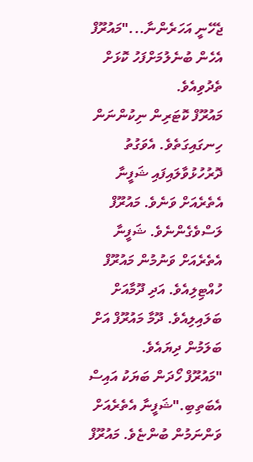ޖެހޭނީ އަހަރެންނާ..."މައުރޫފް އެހެން ބުނެލުމަށްފަހު ކޮޅަށް ތެދުވިއެވެ.
މައުރޫފް ކޮޓަރިން ނިކުންނަން ހިނގައިގަތެވެ. އެވަގުތު ދޮރުހުޅުވާލައިފައި ޝަފީނާ އެތެރެއަށް ވަނެވެ. މައުރޫފް ލަސްވެގެންނެވެ. ޝަފީނާ އެތެރެއަށް ވަނުމުން މައުރޫފް ހުއްޓިލިއެވެ. އަދި ދޫމާއަށް ބަލައިލިއެވެ. ދޫމާ މައުރޫފް އަށް ބަލަމުން ދިޔައެވެ.
"މައުރޫފް ހޯދަން ބަޔަކު އައިސް އެބަތިބި."ޝަފީނާ އެތެރެއަށް ވަންނަމުން ބުންޏެވެ. މައުރޫފް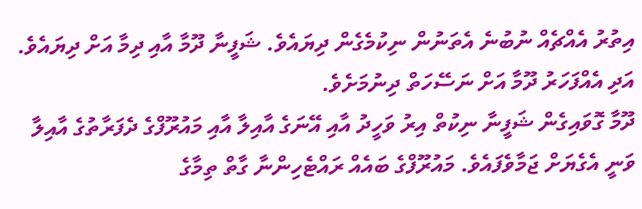އިތުރު އެއްޗެއް ނުބުނެ އެތަނުން ނިކުމެގެން ދިޔައެވެ. ޝަފީނާ ދޫމާ އާއި ދިމާ އަށް ދިޔައެވެ. އަދި އެއްފަހަރު ދޫމާ އަށް ނަސޭހަތް ދިނުމަށެވެ.
ދޫމާ ގޮވައިގެން ޝަފީނާ ނިކުތް އިރު ވަހީދު އާއި އޭނަގެ އާއިލާ އާއި މައުރޫފްގެ ދެފަރާތުގެ އާއިލާ ވަނީ އެގެޔަށް ޖަމާވެފައެވެ. މައުރޫފްގެ ބައެއް ރައްޓެހިންނާ ގާތް ތިމާގެ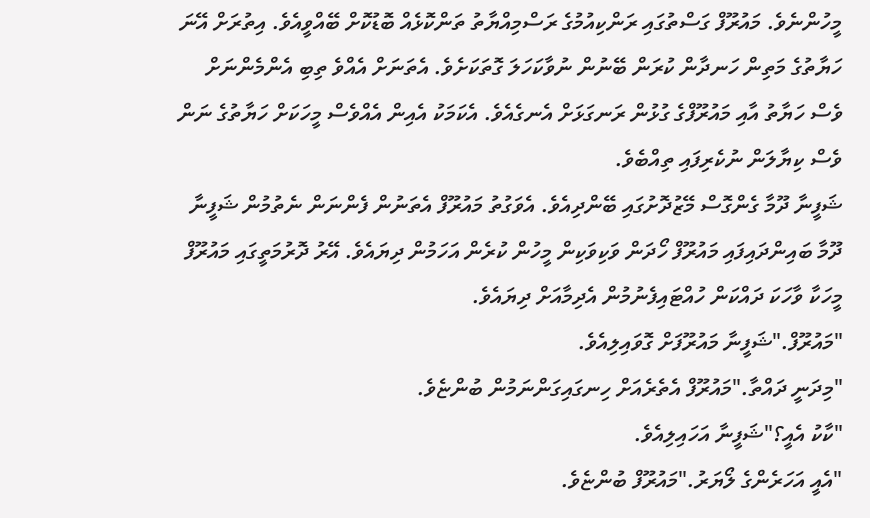މީހުންނެވެ. މައުރޫފް ގަސްތުގައި ރަންކިއުމުގެ ރަސްމިއްޔާތު ތަންކޮޅެއް ބޮޑުކޮށް ބޭއްވީއެވެ. އިތުރަށް އޭނަ ހަޔާތުގެ މަތިން ހަނދާން ކުރަން ބޭނުން ނުވާކަހަލަ ގޮތަކަށެވެ. އެތަނަށް އެއްވެ ތިބި އެންމެންނަށް ވެސް ހަޔާތު އާއި މައުރޫފްގެ ގުޅުން ރަނގަޅަށް އެނގެއެވެ. އެކަމަކު އެއިން އެއްވެސް މީހަކަށް ހަޔާތުގެ ނަން ވެސް ކިޔާލަން ނުކެރިފައި ތިއްބެވެ.
ޝަފީނާ ދޫމާ ގެންގޮސް މޭޒުދޮށުގައި ބޭންދިއެވެ. އެވަގުތު މައުރޫފް އެތަނުން ފެންނަން ނެތުމުން ޝަފީނާ ދޫމާ ބައިންދައިފައި މައުރޫފް ހޯދަން ވަކިވަކިން މީހުން ކުރެން އަހަމުން ދިޔައެވެ. އޭރު ދޮރުމަތީގައި މައުރޫފް މީހަކާ ވާހަކަ ދައްކަން ހުއްޓައިފެނުމުން އެދިމާއަށް ދިޔައެވެ.
"މައުރޫފް."ޝަފީނާ މައުރޫފަށް ގޮވައިލިއެވެ.
"މިދަނީ ދައްތާ."މައުރޫފް އެތެރެއަށް ހިނގައިގަންނަމުން ބުންޏެވެ.
"ކާކު އެއީ؟"ޝަފީނާ އަހައިލިއެވެ.
"އެއީ އަހަރެންގެ ލޯޔަރު."މައުރޫފް ބުންޏެވެ.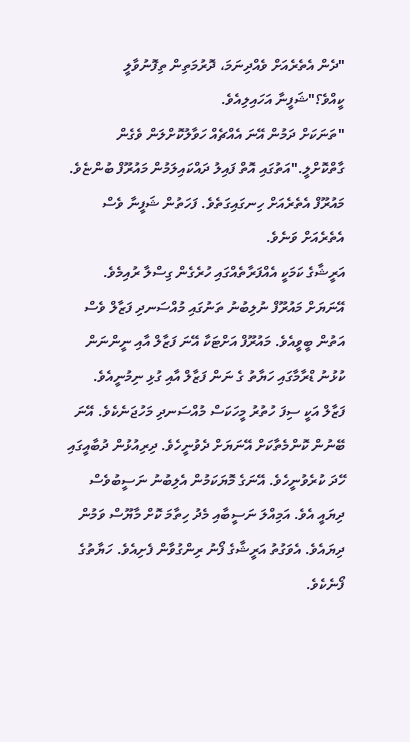"ދެން އެތެރެއަށް ވެއްދިނަމަ، ދޮރުމަތިން ތިފޮނުވާލީ ކީއްވެ؟"ޝަފީނާ އަހައިލިއެވެ.
"ތަނަކަށް ދަމުން އޭނަ އެއްޗެއް ހަވާލުކޮށްލަން ވެގެން ގާތްކޮށްލީ."އަތުގައި އޮތް ފައިލު ދައްކައިލަމުން މައުރޫފް ބުންޏެވެ. މައުރޫފް އެތެރެއަށް ހިނގައިގަތެވެ. ފަހަތުން ޝަފީނާ ވެސް އެތެރެއަށް ވަނެވެ.
އަރީޝާގެ ކަމަކީ އެއްފަރާތެއްގައި ހުރެގެން ގިސްލާ ރުއިމެވެ. އޭނަޔަށް މައުރޫފް ނުލިބުނު ތަނުގައި މުއްސަނދި ފަޒާލް ވެސް އަތުން ބީވީއެވެ. މައުރޫފް އަށްޓަކާ އޭނަ ފަޒާލް އާއި ނީންނަން ކުޅުނު ޑްރާމާގައި ހަޔާތު ގެ ނަން ފަޒާލް އާއި ގުޅި ނިމުނީއެވެ. ފަޒާލް އަކީ ސިފަ ހުތުރު މީހަކަސް މުއްސަނދި މަހުޖަނެކެވެ. އޭނަ ބޭނުން ކޮންމެތާކަށް އޭނަޔަށް ދެވުނީހެވެ. ދިރިއުޅުން ދުބާއީގައި ހޭދަ ކުރެވުނީހެވެ. އޭނަގެ މޮޔަކަމުން އެލިބުނު ނަސީބުވެސް ދިޔައީ އެވެ. އަމިއްލަ ނަސީބާއި މެދު ހިތާމަ ކޮށް މާޔޫސް ވަމުން ދިޔައެވެ. އެވަގުތު އަރީޝާގެ ފޯނު ރިންގުވާން ފެށިއެވެ. ހަޔާތުގެ ފޯނެކެވެ.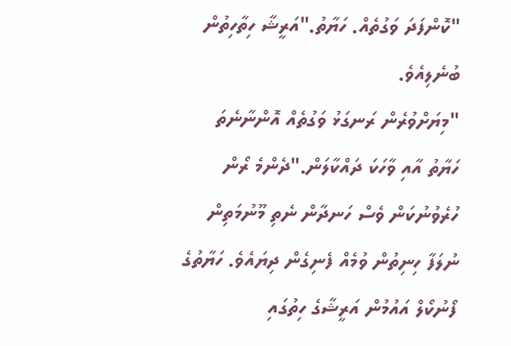"ކޮންފަދަ ވަގުތެއް. ހަޔާތު."އަރީޝާ ހިތާހިތުން ބުނެލިއެވެ.
"މިޔަށްވުރެން ރަނގަޅު ވަގުތެއް އޮންނާނެތަ ހަޔާތު އާއި ވާހަކަ ދައްކާލަން."ދެންމެ ރޯން ހުރެވުނުކަން ވެސް ހަނދާން ނެތި މޫނުމަތިން ނުލަފާ ހިނިތުން ވުމެއް ފެނިގެން ދިޔައެވެ. ހަޔާތުގެ ފޯނުކޯލް އައުމުން އަރީޝާގެ ހިތުގައި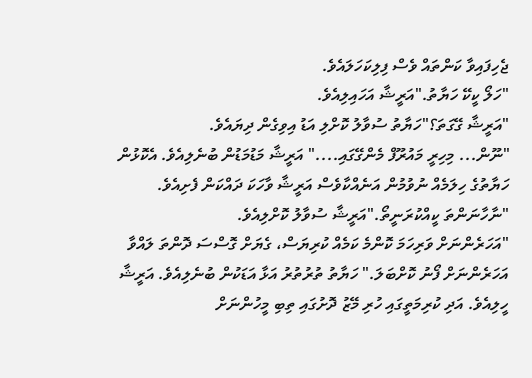ޖެހިފައިވާ ކަންތައް ވެސް ފިލިކަހަލައެވެ.
"ހަލޯ ކީކޭ ހަޔާތު."އަރީޝާ އަހައިލިއެވެ.
"އަރީޝާ ގޭގަތަ؟"ހަޔާތު ސުވާލު ކޮށްލި އަޑު އިވިގެން ދިޔައެވެ.
"ނޫން... މިހިރީ މައުރޫފް މެންގޭގައި...." އަރީޝާ މަޑުމަޑުން ބުނެލިއެވެ. އެކޮޅުން ހަޔާތުގެ ހިލަމެއް ނުވުމުން އަނެއްކާވެސް އަރީޝާ ވާހަކަ ދައްކަން ފެށިއެވެ.
"ނާހާނަންތަ ކީއްކުރަނީތޯ."އަރީޝާ ސުވާލު ކޮށްލިއެވެ.
"އަހަރެންނަށް ވަރިހަމަ ކޮންމެ ކަމެއް ކުރިޔަސް، ގެޔަށް ގޮސްސަ ދޮންތަ ލައްވާ އަހަރެންނަށް ފޯނު ކޮށްބަލަ." ހަޔާތު ތުރުތުރު އަޅާ އަޑަކުން ބުނެލިއެވެ. އަރީޝާ ހީލިއެވެ. އަދި ކުރިމަތީގައި ހުރި މޭޒު ދޮށުގައި ތިބި މީހުންނަށް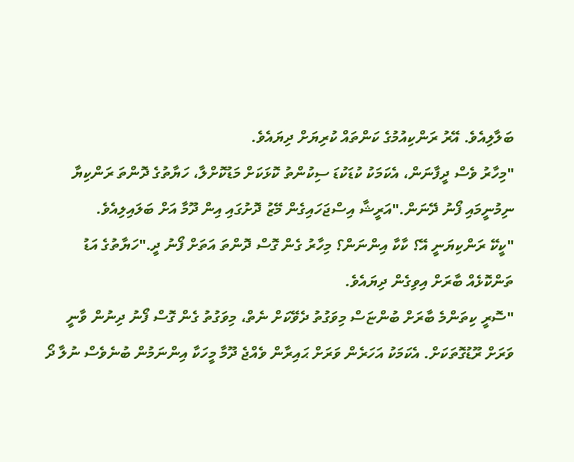ބަލާލިއެވެ. އޭރު ރަންކިއުމުގެ ކަންތައް ކުރިޔަށް ދިޔައެވެ.
"މިހާރު ވެސް ދީފާނަން، އެކަމަކު ކުޑަކުޑަ ސިކުންތު ކޮޅަކަށް މަޑުކޮށްލާ، ހަޔާތުގެ ދޮންތަ ރަންކިޔާ ނިމުނީމައި ފޯނު ދޭނަން."އަރީޝާ އިސްޖަހައިގެން މޭޒު ދޮށުގައި އިން ދޫމާ އަށް ބަލައިލިއެވެ.
"ކީކޭ ރަންކިޔަނީ އޭ؟ ކާކާ އިންނަން؟ މިހާރު ގެން ގޮސް ދޮންތަ އަތަށް ފޯނު ދީ."ހަޔާތުގެ އަޑު ތަންކޮޅެއް ބާރަށް އިވިގެން ދިޔައެވެ.
"ސޮރީ ކިތަންމެ ބާރަށް ބުންޏަސް މިވަގުތު ދެވޭކަށް ނެތް، މިވަގުތު ގެން ގޮސް ފޯނު ދިނުން ވާނީ ވަރަށް ރޫޑުގޮތަކަށް. އެކަމަކު އަހަރެން ވަރަށް ޙައިރާން ވެއްޖެ ދޫމާ މީހަކާ އިންނަމުން ބުނެވެސް ނުލާ ދޯ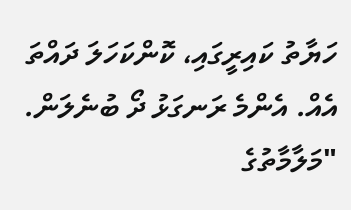ހަޔާތު ކައިރީގައި، ކޮންކަހަލަ ދައްތަ އެއް. އެންމެ ރަނގަޅު ދޯ ބުނެލަން. "މަލާމާތުގެ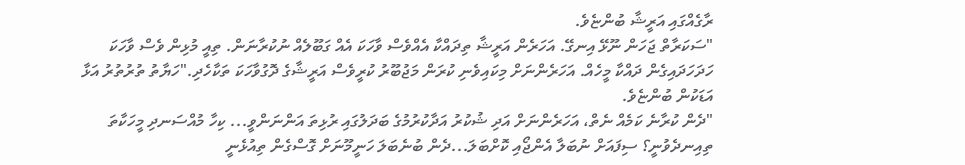ރާގެއްގައި އަރީޝާ ބުންޏެވެ.
"ސަކަރާތް ޖަހަން ނޫޅޭ އިނގޭ. އަހަރެން އަރީޝާ ތިދައްކާ އެއްވެސް ވާހަކަ އެއް ގަބޫލެއް ނުކުރާނަން. ތިއީ މުޅިން ވެސް ވާހަކަ ހަދަހަދައިގެން ދައްކާ މީހެއް. އަހަރެންނަށް މިކައިވެނި ކުރަން މަޖުބޫރު ކުރީވެސް އަރީޝާގެ ދޮގުވާހަކަ ތަކާހެދި."ހަޔާތު ތުރުތުރު އަޅާ އަޑަކުން ބުންޏެވެ.
"ދެން ކުރާނެ ކަމެއް ނެތް، އަހަރެންނަށް އަދި ޝުކުރު އަދާކުރުމުގެ ބަދަލުގައި ރުޅިތަ އަންނަންވީ... ކިހާ މުއްސަނދި މީހަކާތަ ތިއިނދެވުނީ؟ ސިފައަށް ނުބަލާ އެންޖޯއި ކޮށްބަލަ...ދެން ބުނެބަލަ ހަނީމޫނަށް ގޮސްގެން ތިއުޅެނީ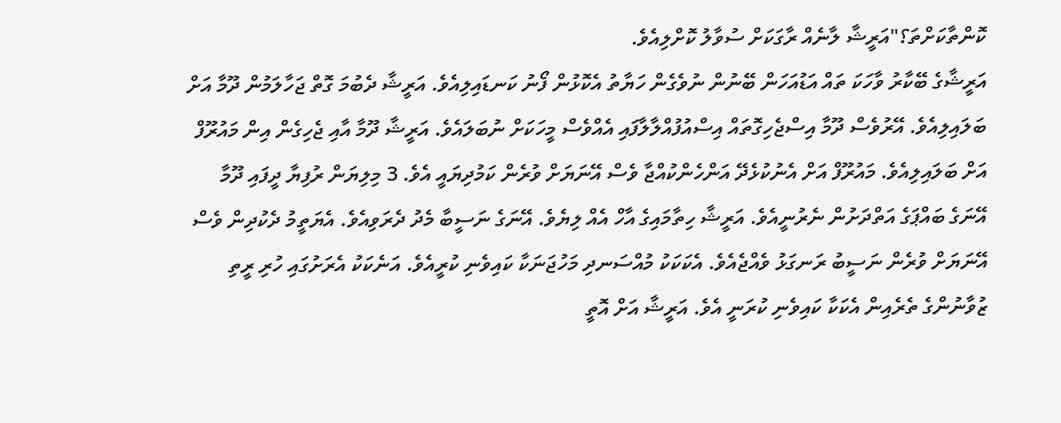ކޮންތާކަށްތަ؟"އަރީޝާ ލާނެއް ރާގަކަށް ސުވާލު ކޮށްލިއެވެ.
އަރީޝާގެ ބޭކާރު ވާހަކަ ތައް އަޑުއަހަން ބޭނުން ނުވެގެން ހަޔާތު އެކޮޅުން ފޯނު ކަނޑައިލިއެވެ. އަރީޝާ ދެބުމަ ގޮތް ޖަހާލަމުން ދޫމާ އަށް ބަލައިލިއެވެ. އޭރުވެސް ދޫމާ އިސްޖެހިގޮތައް އިސްއުފުއްލާލާފައި އެއްވެސް މީހަކަށް ނުބަލައެވެ. އަރީޝާ ދޫމާ އާއި ޖެހިގެން އިން މައުރޫފް އަށް ބަލައިލިއެވެ. މައުރޫފް އަށް އެނުކުޅެދޭ އަންހެންކުއްޖާ ވެސް އޭނަޔަށް ވުރެން ކަމުދިޔައީ އެވެ. 3 މިލިޔަން ރުފިޔާ ދީފައި ދޫމާ އޭނަގެ ބައްޕަގެ އަތްދަށުން ނެރުނީއެވެ. އަރީޝާ ހިތާމައިގެ އާހް އެއް ލިޔެވެ. އޭނަގެ ނަސީބާ މެދު ދެރަވިއެވެ. އެޔަތީމު ދެކުދިން ވެސް އޭނަޔަށް ވުރެން ނަސީބު ރަނގަޅު ވެއްޖެއެވެ. އެކަކަކު މުއްސަނދި މަހުޖަނަކާ ކައިވެނި ކުރީއެވެ. އަނެކަކު އެރަށުގައި ހުރި ރީތި ޒުވާނުންގެ ތެރެއިން އެކަކާ ކައިވެނި ކުރަނީ އެވެ. އަރީޝާ އަށް އޮތީ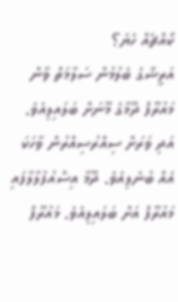ކޯއްޗެއް ހެޔެ؟
އަރީޝާގެ ބެލުމުން ސަލާމަތް ވާން މައުރޫފް ދޫމާގެ މޫނަށް ބަލައިލިއެވެ. އަދި ވަރަށް ސިއްރުސިއްރުން ވާހަކަ އެއް ބުނެލިއެވެ. ދޫމާ އިސްއުފުލާލާފައި މައުރޫފް އަށް ބަލައިލިއެވެ. މައުރޫފް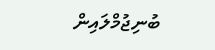ބުނިޖުމްލައިން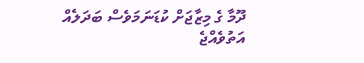ދޫމާ ގެ މިޒާޖަށް ކުޑަނަމަވެސް ބަދަލެއް އަތުވެއްޖެ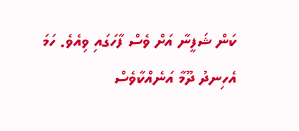ކަން ޝަފީނާ އަށް ވެސް ފާހަގައި ވިއެވެ. ހަމަ އެހިނދު ދޫމާ އަނެއްކާވެސް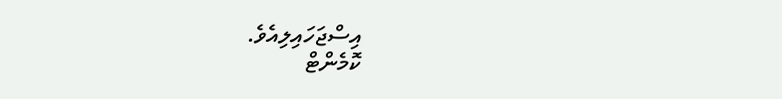އިސްޖަހައިލިއެވެ.
ކޮމެންޓް